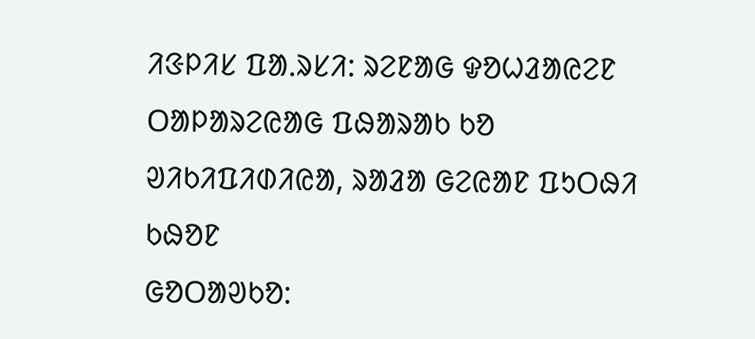ᱤᱝᱞᱤᱥ ᱯᱟᱹᱨᱥᱤ: ᱨᱮᱱᱟᱜ ᱫᱚᱦᱲᱟᱭᱮᱱ ᱛᱟᱞᱟᱨᱮᱭᱟᱜ ᱯᱷᱟᱨᱟᱠ ᱠᱚ
ᱣᱤᱠᱤᱯᱤᱰᱤᱭᱟ, ᱨᱟᱲᱟ ᱜᱮᱭᱟᱱ ᱯᱩᱛᱷᱤ ᱠᱷᱚᱱ
ᱜᱚᱛᱟᱣᱠᱚ: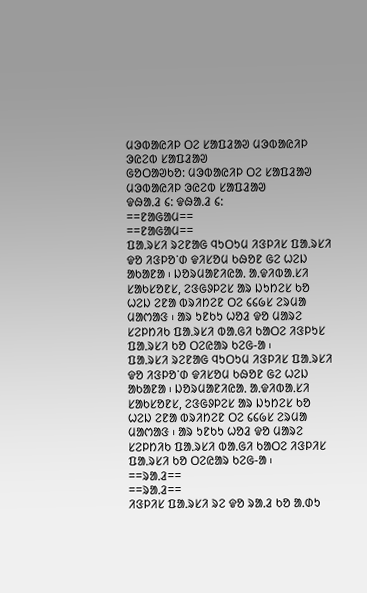ᱢᱳᱵᱟᱭᱤᱞ ᱛᱮ ᱥᱟᱯᱲᱟᱣ ᱢᱳᱵᱟᱭᱤᱞ ᱳᱭᱮᱵ ᱥᱟᱯᱲᱟᱣ
ᱜᱚᱛᱟᱣᱠᱚ: ᱢᱳᱵᱟᱭᱤᱞ ᱛᱮ ᱥᱟᱯᱲᱟᱣ ᱢᱳᱵᱟᱭᱤᱞ ᱳᱭᱮᱵ ᱥᱟᱯᱲᱟᱣ
ᱫᱷᱟᱹᱲ ᱔: ᱫᱷᱟᱹᱲ ᱔:
==ᱱᱟᱜᱟᱢ==
==ᱱᱟᱜᱟᱢ==
ᱯᱟᱹᱨᱥᱤ ᱨᱮᱱᱟᱜ ᱧᱩᱛᱩᱢ ᱤᱝᱞᱤᱥ ᱯᱟᱹᱨᱥᱤ ᱫᱚ ᱤᱝᱞᱚᱸᱰ ᱫᱤᱥᱚᱢ ᱠᱷᱚᱱ ᱜᱮ ᱦᱮᱡ ᱟᱠᱟᱱᱟ ᱾ ᱡᱚᱨᱢᱟᱱᱤᱭᱟᱹ ᱟᱹᱫᱤᱵᱟᱹᱥᱤ ᱥᱟᱠᱥᱚᱱᱥ, ᱮᱝᱜᱽᱞᱮᱥ ᱟᱨ ᱡᱩᱴᱮᱥ ᱠᱚ ᱦᱮᱡ ᱮᱱᱟ ᱵᱨᱤᱴᱮᱱ ᱛᱮ ᱔᱔᱙ᱥ ᱮᱨᱢᱟ ᱢᱟᱬᱟᱝ ᱾ ᱟᱨ ᱩᱱᱠᱩ ᱦᱚᱲ ᱫᱚ ᱢᱟᱨᱮ ᱥᱮᱞᱴᱤᱠ ᱯᱟᱹᱨᱥᱤ ᱵᱟᱹᱜᱤ ᱠᱟᱛᱮ ᱤᱝᱞᱩᱥ ᱯᱟᱹᱨᱥᱤ ᱠᱚ ᱛᱮᱭᱟᱨ ᱠᱮᱜ-ᱟ ᱾
ᱯᱟᱹᱨᱥᱤ ᱨᱮᱱᱟᱜ ᱧᱩᱛᱩᱢ ᱤᱝᱞᱤᱥ ᱯᱟᱹᱨᱥᱤ ᱫᱚ ᱤᱝᱞᱚᱸᱰ ᱫᱤᱥᱚᱢ ᱠᱷᱚᱱ ᱜᱮ ᱦᱮᱡ ᱟᱠᱟᱱᱟ ᱾ ᱡᱚᱨᱢᱟᱱᱤᱭᱟᱹ ᱟᱹᱫᱤᱵᱟᱹᱥᱤ ᱥᱟᱠᱥᱚᱱᱥ, ᱮᱝᱜᱽᱞᱮᱥ ᱟᱨ ᱡᱩᱴᱮᱥ ᱠᱚ ᱦᱮᱡ ᱮᱱᱟ ᱵᱨᱤᱴᱮᱱ ᱛᱮ ᱔᱔᱙ᱥ ᱮᱨᱢᱟ ᱢᱟᱬᱟᱝ ᱾ ᱟᱨ ᱩᱱᱠᱩ ᱦᱚᱲ ᱫᱚ ᱢᱟᱨᱮ ᱥᱮᱞᱴᱤᱠ ᱯᱟᱹᱨᱥᱤ ᱵᱟᱹᱜᱤ ᱠᱟᱛᱮ ᱤᱝᱞᱤᱥ ᱯᱟᱹᱨᱥᱤ ᱠᱚ ᱛᱮᱭᱟᱨ ᱠᱮᱜ-ᱟ ᱾
==ᱨᱟᱹᱲ==
==ᱨᱟᱹᱲ==
ᱤᱝᱞᱤᱥ ᱯᱟᱹᱨᱥᱤ ᱨᱮ ᱫᱚ ᱨᱟᱹᱲ ᱠᱚ ᱟᱹᱰᱩ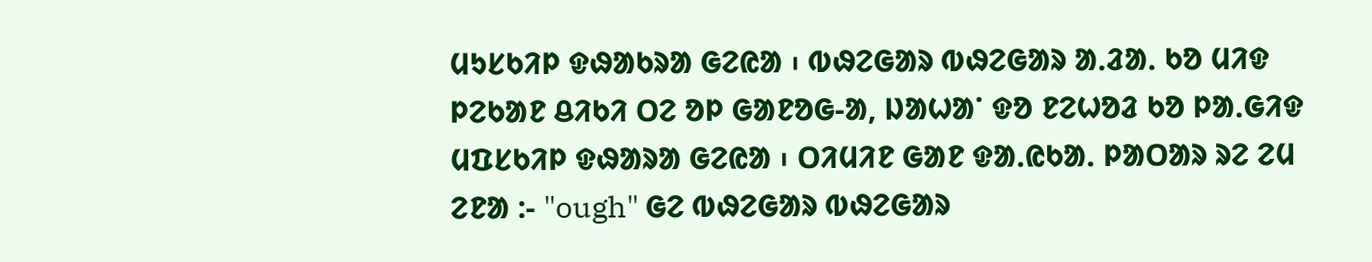ᱢᱩᱥᱠᱤᱞ ᱫᱷᱟᱠᱨᱟ ᱜᱮᱭᱟ ᱾ ᱵᱷᱮᱜᱟᱨ ᱵᱷᱮᱜᱟᱨ ᱟᱹᱲᱟᱹ ᱠᱚ ᱢᱤᱫ ᱞᱮᱠᱟᱱ ᱪᱤᱠᱤ ᱛᱮ ᱚᱞ ᱜᱟᱱᱚᱜ-ᱟ, ᱡᱟᱦᱟᱸ ᱫᱚ ᱱᱮᱦᱚᱲ ᱠᱚ ᱞᱟᱹᱜᱤᱫ ᱢᱯᱥᱠᱤᱞ ᱫᱷᱟᱨᱟ ᱜᱮᱭᱟ ᱾ ᱛᱤᱢᱤᱱ ᱜᱟᱱ ᱫᱟᱹᱭᱠᱟᱹ ᱞᱟᱛᱟᱨ ᱨᱮ ᱮᱢ ᱮᱱᱟ :- "ough" ᱜᱮ ᱵᱷᱮᱜᱟᱨ ᱵᱷᱮᱜᱟᱨ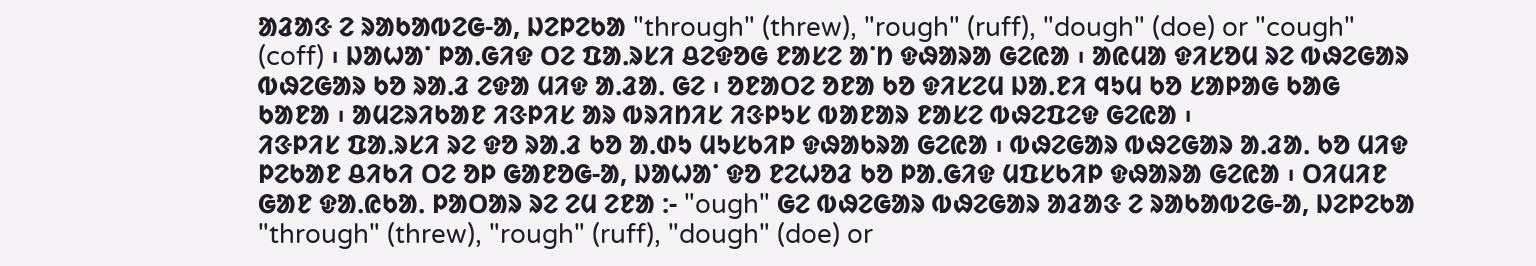ᱟᱲᱟᱝ ᱮ ᱨᱟᱠᱟᱵᱮᱜ-ᱟ, ᱡᱮᱞᱮᱠᱟ "through" (threw), "rough" (ruff), "dough" (doe) or "cough" (coff) ᱾ ᱡᱟᱦᱟᱸ ᱞᱟᱹᱜᱤᱫ ᱛᱮ ᱯᱟᱹᱨᱥᱤ ᱪᱮᱫᱚᱜ ᱱᱟᱥᱮ ᱟᱸᱴ ᱫᱷᱟᱨᱟ ᱜᱮᱭᱟ ᱾ ᱟᱭᱢᱟ ᱫᱤᱥᱚᱢ ᱨᱮ ᱵᱷᱮᱜᱟᱨ ᱵᱷᱮᱜᱟᱨ ᱠᱚ ᱨᱟᱹᱲ ᱮᱫᱟ ᱢᱤᱫ ᱟᱹᱲᱟᱹ ᱜᱮ ᱾ ᱚᱱᱟᱛᱮ ᱚᱱᱟ ᱠᱚ ᱫᱤᱥᱮᱢ ᱡᱟᱹᱱᱤ ᱧᱩᱢ ᱠᱚ ᱥᱟᱞᱟᱜ ᱠᱟᱜ ᱠᱟᱱᱟ ᱾ ᱟᱢᱮᱨᱤᱠᱟᱱ ᱤᱝᱞᱤᱥ ᱟᱨ ᱵᱨᱤᱴᱤᱥ ᱤᱝᱞᱩᱥ ᱵᱟᱱᱟᱨ ᱱᱟᱥᱮ ᱵᱷᱮᱯᱮᱫ ᱜᱮᱭᱟ ᱾
ᱤᱝᱞᱤᱥ ᱯᱟᱹᱨᱥᱤ ᱨᱮ ᱫᱚ ᱨᱟᱹᱲ ᱠᱚ ᱟᱹᱰᱩ ᱢᱩᱥᱠᱤᱞ ᱫᱷᱟᱠᱨᱟ ᱜᱮᱭᱟ ᱾ ᱵᱷᱮᱜᱟᱨ ᱵᱷᱮᱜᱟᱨ ᱟᱹᱲᱟᱹ ᱠᱚ ᱢᱤᱫ ᱞᱮᱠᱟᱱ ᱪᱤᱠᱤ ᱛᱮ ᱚᱞ ᱜᱟᱱᱚᱜ-ᱟ, ᱡᱟᱦᱟᱸ ᱫᱚ ᱱᱮᱦᱚᱲ ᱠᱚ ᱞᱟᱹᱜᱤᱫ ᱢᱯᱥᱠᱤᱞ ᱫᱷᱟᱨᱟ ᱜᱮᱭᱟ ᱾ ᱛᱤᱢᱤᱱ ᱜᱟᱱ ᱫᱟᱹᱭᱠᱟᱹ ᱞᱟᱛᱟᱨ ᱨᱮ ᱮᱢ ᱮᱱᱟ :- "ough" ᱜᱮ ᱵᱷᱮᱜᱟᱨ ᱵᱷᱮᱜᱟᱨ ᱟᱲᱟᱝ ᱮ ᱨᱟᱠᱟᱵᱮᱜ-ᱟ, ᱡᱮᱞᱮᱠᱟ "through" (threw), "rough" (ruff), "dough" (doe) or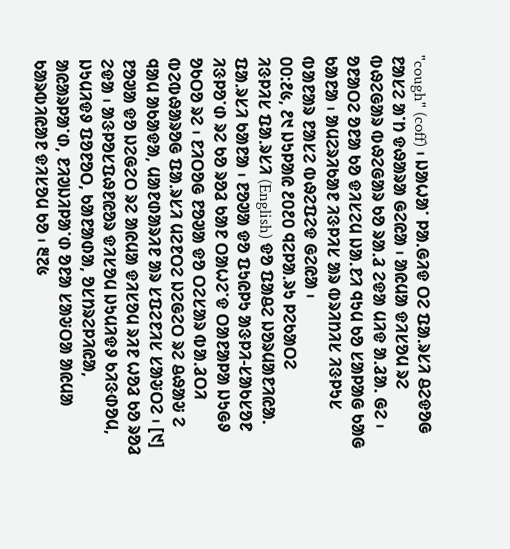"cough" (coff) ᱾ ᱡᱟᱦᱟᱸ ᱞᱟᱹᱜᱤᱫ ᱛᱮ ᱯᱟᱹᱨᱥᱤ ᱪᱮᱫᱚᱜ ᱱᱟᱥᱮ ᱟᱸᱴ ᱫᱷᱟᱨᱟ ᱜᱮᱭᱟ ᱾ ᱟᱭᱢᱟ ᱫᱤᱥᱚᱢ ᱨᱮ ᱵᱷᱮᱜᱟᱨ ᱵᱷᱮᱜᱟᱨ ᱠᱚ ᱨᱟᱹᱲ ᱮᱫᱟ ᱢᱤᱫ ᱟᱹᱲᱟᱹ ᱜᱮ ᱾ ᱚᱱᱟᱛᱮ ᱚᱱᱟ ᱠᱚ ᱫᱤᱥᱮᱢ ᱡᱟᱹᱱᱤ ᱧᱩᱢ ᱠᱚ ᱥᱟᱞᱟᱜ ᱠᱟᱜ ᱠᱟᱱᱟ ᱾ ᱟᱢᱮᱨᱤᱠᱟᱱ ᱤᱝᱞᱤᱥ ᱟᱨ ᱵᱨᱤᱴᱤᱥ ᱤᱝᱞᱩᱥ ᱵᱟᱱᱟᱨ ᱱᱟᱥᱮ ᱵᱷᱮᱯᱮᱫ ᱜᱮᱭᱟ ᱾
᱐᱐:᱒᱕, ᱒᱑ ᱡᱩᱞᱟᱭ ᱒᱐᱒᱐ ᱧᱮᱞᱟᱹᱨᱩ ᱞᱮᱠᱟᱛᱮ
ᱤᱝᱞᱤᱥ ᱯᱟᱹᱨᱥᱤ (English) ᱫᱚ ᱯᱟᱪᱮ ᱡᱚᱨᱢᱟᱱᱤᱭᱟᱹ ᱯᱟᱹᱨᱥᱤ ᱠᱟᱱᱟ ᱾ ᱱᱚᱣᱟ ᱫᱚ ᱯᱩᱭᱞᱩ ᱟᱝᱞᱤ-ᱥᱟᱠᱥᱚᱱ ᱤᱝᱞᱚᱸᱰ ᱨᱮ ᱠᱚ ᱨᱚᱲ ᱠᱟᱱ ᱛᱟᱦᱮᱸᱫ ᱛᱟᱱᱟᱞᱟ ᱡᱩᱜᱽ ᱚᱠᱛᱚ ᱨᱮ ᱾ ᱱᱤᱛᱚᱜ ᱱᱚᱣᱟ ᱫᱚ ᱛᱮᱥᱟᱨ ᱵᱟᱹᱲᱛᱤ ᱵᱮᱵᱷᱟᱨᱚᱜ ᱯᱟᱹᱨᱥᱤ ᱢᱮᱱᱛᱮ ᱡᱮᱜᱮᱛ ᱨᱮ ᱪᱷᱟᱶ ᱮ ᱧᱟᱢ ᱟᱠᱟᱫᱟ, ᱢᱟᱱᱰᱟᱨᱤᱱ ᱟᱨ ᱥᱯᱮᱱᱤᱥ ᱥᱟᱶᱛᱮ ᱾ [᱑] ᱱᱚᱣᱟ ᱫᱚ ᱡᱮᱜᱮᱛ ᱨᱮ ᱟᱭᱢᱟ ᱫᱤᱥᱚᱢ ᱨᱤᱱ ᱦᱚᱲ ᱠᱚ ᱨᱚᱲ ᱮᱫᱟ ᱾ ᱟᱝᱞᱚᱥᱯᱷᱱᱭᱚᱨ ᱫᱤᱥᱚᱢ ᱡᱩᱢᱤᱫᱽ ᱠᱤᱝᱰᱚᱢ, ᱡᱩᱢᱤᱫᱽ ᱯᱚᱱᱚᱛ, ᱠᱟᱱᱟᱰᱟ, ᱚᱥᱴᱨᱮᱞᱤᱭᱟ, ᱟᱭᱟᱨᱞᱟᱸᱰ, ᱱᱤᱣᱡᱤᱞᱟᱸᱰ ᱚᱱᱟ ᱥᱟᱶᱛᱟ ᱟᱭᱢᱟ ᱠᱟᱨᱵᱤᱭᱟᱱ ᱫᱤᱥᱚᱢ ᱠᱚ ᱾ ᱓᱗᱕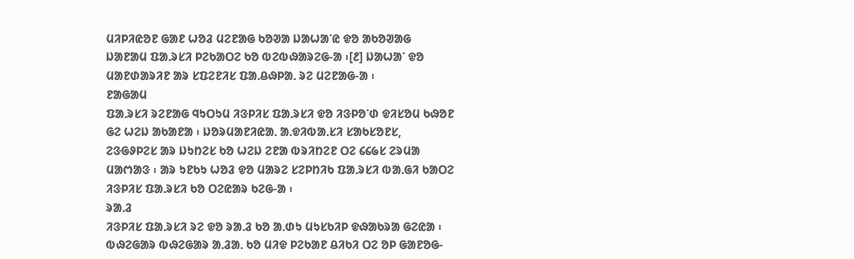ᱢᱤᱞᱤᱭᱚᱱ ᱜᱟᱱ ᱦᱚᱲ ᱢᱮᱱᱟᱜ ᱠᱚᱣᱟ ᱡᱟᱦᱟᱸᱭ ᱫᱚ ᱟᱠᱚᱣᱟᱜ ᱡᱟᱱᱟᱢ ᱯᱟᱹᱨᱥᱤ ᱞᱮᱠᱟᱛᱮ ᱠᱚ ᱵᱮᱵᱷᱟᱨᱮᱜ-ᱟ ᱾[᱒] ᱡᱟᱦᱟᱸ ᱫᱚ ᱢᱟᱱᱰᱟᱨᱤᱱ ᱟᱨ ᱥᱯᱮᱱᱤᱥ ᱯᱟᱹᱪᱷᱞᱟᱹ ᱨᱮ ᱢᱮᱱᱟᱜ-ᱟ ᱾
ᱱᱟᱜᱟᱢ
ᱯᱟᱹᱨᱥᱤ ᱨᱮᱱᱟᱜ ᱧᱩᱛᱩᱢ ᱤᱝᱞᱤᱥ ᱯᱟᱹᱨᱥᱤ ᱫᱚ ᱤᱝᱞᱚᱸᱰ ᱫᱤᱥᱚᱢ ᱠᱷᱚᱱ ᱜᱮ ᱦᱮᱡ ᱟᱠᱟᱱᱟ ᱾ ᱡᱚᱨᱢᱟᱱᱤᱭᱟᱹ ᱟᱹᱫᱤᱵᱟᱹᱥᱤ ᱥᱟᱠᱥᱚᱱᱥ, ᱮᱝᱜᱽᱞᱮᱥ ᱟᱨ ᱡᱩᱴᱮᱥ ᱠᱚ ᱦᱮᱡ ᱮᱱᱟ ᱵᱨᱤᱴᱮᱱ ᱛᱮ ᱔᱔᱙ᱥ ᱮᱨᱢᱟ ᱢᱟᱬᱟᱝ ᱾ ᱟᱨ ᱩᱱᱠᱩ ᱦᱚᱲ ᱫᱚ ᱢᱟᱨᱮ ᱥᱮᱞᱴᱤᱠ ᱯᱟᱹᱨᱥᱤ ᱵᱟᱹᱜᱤ ᱠᱟᱛᱮ ᱤᱝᱞᱤᱥ ᱯᱟᱹᱨᱥᱤ ᱠᱚ ᱛᱮᱭᱟᱨ ᱠᱮᱜ-ᱟ ᱾
ᱨᱟᱹᱲ
ᱤᱝᱞᱤᱥ ᱯᱟᱹᱨᱥᱤ ᱨᱮ ᱫᱚ ᱨᱟᱹᱲ ᱠᱚ ᱟᱹᱰᱩ ᱢᱩᱥᱠᱤᱞ ᱫᱷᱟᱠᱨᱟ ᱜᱮᱭᱟ ᱾ ᱵᱷᱮᱜᱟᱨ ᱵᱷᱮᱜᱟᱨ ᱟᱹᱲᱟᱹ ᱠᱚ ᱢᱤᱫ ᱞᱮᱠᱟᱱ ᱪᱤᱠᱤ ᱛᱮ ᱚᱞ ᱜᱟᱱᱚᱜ-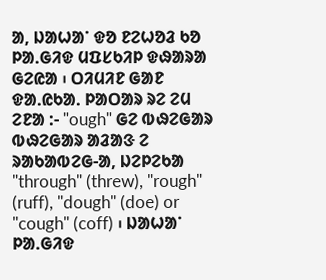ᱟ, ᱡᱟᱦᱟᱸ ᱫᱚ ᱱᱮᱦᱚᱲ ᱠᱚ ᱞᱟᱹᱜᱤᱫ ᱢᱯᱥᱠᱤᱞ ᱫᱷᱟᱨᱟ ᱜᱮᱭᱟ ᱾ ᱛᱤᱢᱤᱱ ᱜᱟᱱ ᱫᱟᱹᱭᱠᱟᱹ ᱞᱟᱛᱟᱨ ᱨᱮ ᱮᱢ ᱮᱱᱟ :- "ough" ᱜᱮ ᱵᱷᱮᱜᱟᱨ ᱵᱷᱮᱜᱟᱨ ᱟᱲᱟᱝ ᱮ ᱨᱟᱠᱟᱵᱮᱜ-ᱟ, ᱡᱮᱞᱮᱠᱟ "through" (threw), "rough" (ruff), "dough" (doe) or "cough" (coff) ᱾ ᱡᱟᱦᱟᱸ ᱞᱟᱹᱜᱤᱫ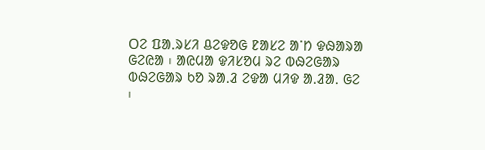ᱛᱮ ᱯᱟᱹᱨᱥᱤ ᱪᱮᱫᱚᱜ ᱱᱟᱥᱮ ᱟᱸᱴ ᱫᱷᱟᱨᱟ ᱜᱮᱭᱟ ᱾ ᱟᱭᱢᱟ ᱫᱤᱥᱚᱢ ᱨᱮ ᱵᱷᱮᱜᱟᱨ ᱵᱷᱮᱜᱟᱨ ᱠᱚ ᱨᱟᱹᱲ ᱮᱫᱟ ᱢᱤᱫ ᱟᱹᱲᱟᱹ ᱜᱮ ᱾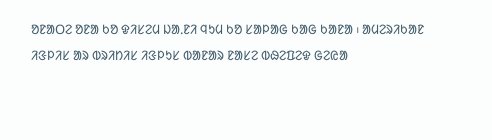ᱚᱱᱟᱛᱮ ᱚᱱᱟ ᱠᱚ ᱫᱤᱥᱮᱢ ᱡᱟᱹᱱᱤ ᱧᱩᱢ ᱠᱚ ᱥᱟᱞᱟᱜ ᱠᱟᱜ ᱠᱟᱱᱟ ᱾ ᱟᱢᱮᱨᱤᱠᱟᱱ ᱤᱝᱞᱤᱥ ᱟᱨ ᱵᱨᱤᱴᱤᱥ ᱤᱝᱞᱩᱥ ᱵᱟᱱᱟᱨ ᱱᱟᱥᱮ ᱵᱷᱮᱯᱮᱫ ᱜᱮᱭᱟ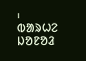᱾
ᱵᱟᱨᱦᱮ ᱡᱚᱱᱚᱲ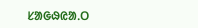ᱥᱟᱜᱷᱭᱟᱹᱛ